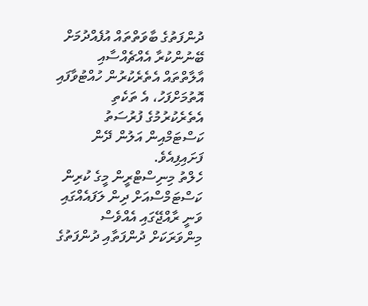ދުންފަތުގެ ބާވަތްތައް އުފެއްދުމަށް ބޭނުންކުރާ އެއްޗެއްސާއި އާލާތްތައް އެތެރެކުރުން ހުއްޓުވާފައި އޮތުމަށްފަހު، އެ ތަކެތި އެތެރެކުރުމުގެ ފުރުސަތު ކަސްޓަމްއިން އަލުން ދޭން ފަށައިފިއެވެ.
ހެލްތު މިނިސްޓްރީން މީގެ ކުރިން ކަސްޓަމްސްއަށް ދިން ލަފައެއްގައި ވަނީ ރާއްޖޭގައި އެއްވެސް މިންވަރަކަށް ދުންފަތާއި ދުންފަތުގެ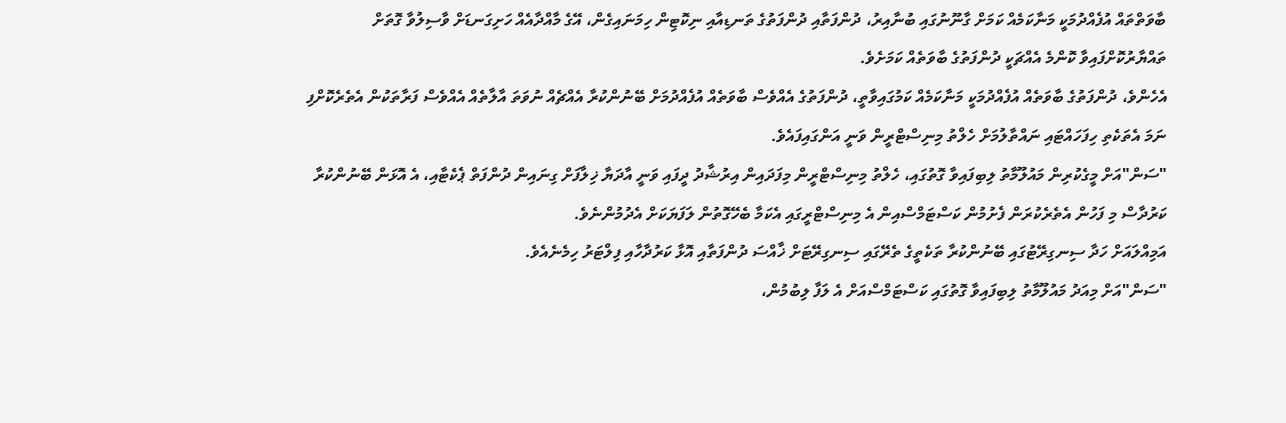ބާވަތްތައް އުފެއްދުމަކީ މަނާކަމެއް ކަމަށް ގާނޫނުގައި ބުނާއިރު، ދުންފަތާއި ދުންފަތުގެ ތަނޑިއާއި ނިކޮޓިން ހިމަނައިގެން، އޭގެ މާއްދާއެއް ހަށިގަނޑަށް ވާސިލުވާ ގޮތަށް ތައްޔާރުކޮށްފައިވާ ކޮންމެ އެއްޗަކީ ދުންފަތުގެ ބާވަތެއް ކަމަށެވެ.
އެހެންވެ، ދުންފަތުގެ ބާވަތެއް އުފެއްދުމަކީ މަނާކަމެއް ކަމުގައިވާތީ، ދުންފަތުގެ އެއްވެސް ބާވަތެއް އުފެއްދުމަށް ބޭނުންކުރާ އެއްޗެއް ނުވަތަ އާލާތެއް އެއްވެސް ފަރާތަކުން އެތެރެކޮށްފި ނަމަ އެތަކެތި ހިފަހައްޓައި ނައްތާލުމަށް ހެލްތު މިނިސްޓްރީން ވަނީ އަންގައިފައެވެ.
"ސަން"އަށް މީގެކުރިން މައުލޫމާތު ލިބިފައިވާ ގޮތުގައި، ހެލްތު މިނިސްޓްރީން މިފަދައިން އިރުޝާދު ދީފައި ވަނީ އާދަޔާ ޚިލާފަށް ގިނައިން ދުންފަތް ޕެކެޓާއި، އެ އޮޅަން ބޭނުންކުރާ ކަރުދާސް މި ފަހުން އެތެރެކުރަން ފެށުމުން ކަސްޓަމްސްއިން އެ މިނިސްޓްރީގައި އެކަމާ ބެހޭގޮތުން ލަފަޔަކަށް އެދުމުންނެވެ.
އަމިއްލައަށް ހަދާ ސިނގިރޭޓުގައި ބޭނުންކުރާ ތަކެތީގެ ތެރޭގައި ސިނގިރޭޓަށް ޚާއްސަ ދުންފަތާއި އޮޅާ ކަރުދާހާއި ފިލްޓަރު ހިމެނެއެވެ.
"ސަން"އަށް މިއަދު މައުލޫމާތު ލިބިފައިވާ ގޮތުގައި ކަސްޓަމްސްއަށް އެ ލަފާ ލިބުމުން،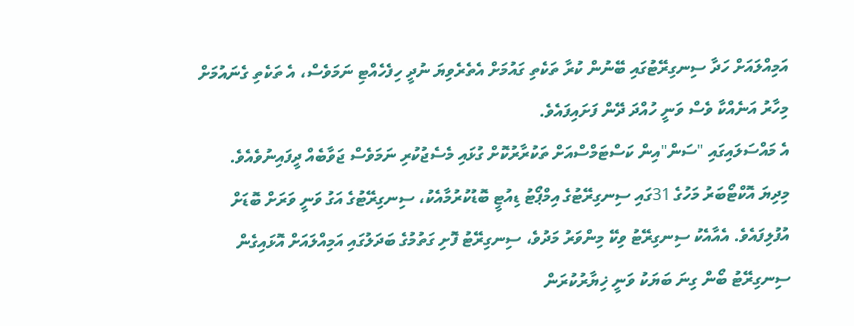އަމިއްލައަށް ހަދާ ސިނގިރޭޓުގައި ބޭނުން ކުރާ ތަކެތި ގައުމަށް އެތެރެވިޔަ ނުދީ ހިފެހެއްޓި ނަމަވެސް، އެ ތަކެތި ގެނައުމަށް މިހާރު އަނެއްކާ ވެސް ވަނީ ހުއްދަ ދޭން ފަށައިފައެވެ.
އެ މައްސަލައިގައި "ސަން"އިން ކަސްޓަމްސްއަށް ތަކުރާރުކޮށް ގުޅައި މެސެޖުކުރި ނަމަވެސް ޖަވާބެއް ދީފައިނުވެއެވެ.
މިދިޔަ އޮކްޓޯބަރު މަހުގެ 31ގައި ސިނގިރޭޓުގެ އިމްޕޯޓު ޑިއުޓީ ބޮޑުކުރުމާއެކު، ސިނގިރޭޓުގެ އަގު ވަނީ ވަރަށް ބޮޑަށް އުފުލިފައެވެ. އެއާއެކު ސިނގިރޭޓު ވިކޭ މިންވަރު މަދުވެ، ސިނގިރޭޓު ފޮށި ގަތުމުގެ ބަދަލުގައި އަމިއްލައަށް އޮޅައިގެން ސިނގިރޭޓު ބޯން ގިނަ ބަޔަކު ވަނީ ޚިޔާރުކުރަން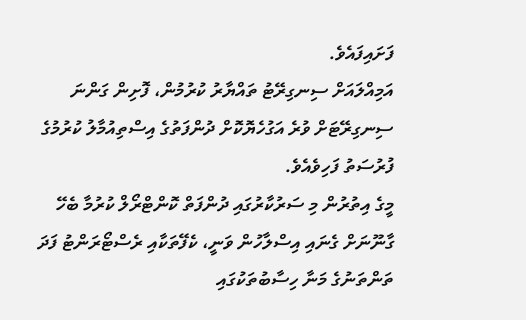ފަށައިފައެވެ.
އަމިއްލައަށް ސިނގިރޭޓު ތައްޔާރު ކުރުމުން، ފޮށިން ގަންނަ ސިނގިރޭޓަށް ވުރެ އަގުހެޔޮކޮށް ދުންފަތުގެ އިސްތިއުމާލު ކުރުމުގެ ފުރުސަތު ފަހިވެއެވެ.
މީގެ އިތުރުން މި ސަރުކާރުގައި ދުންފަތް ކޮންޓްރޯލް ކުރުމާ ބެހޭ ގާނޫނަށް ގެނައި އިސްލާހުން ވަނީ، ކެފޭތަކާއި ރެސްޓޯރަންޓު ފަދަ ތަންތަނުގެ މަނާ ހިސާބުތަކުގައި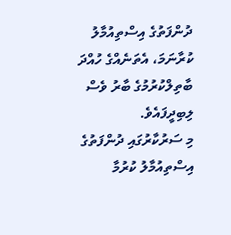ދުންފަތުގެ އިސްތިއުމާލު ކުރާނަމަ، އެތަނެއްގެ ހުއްދަ ބާތިލްކުރުމުގެ ބާރު ވެސް ލިބިދީފައެވެ.
މި ސަރުކާރުގައި ދުންފަތުގެ އިސްތިއުމާލު ކުރުމާ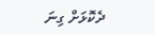ދެކޮޅަށް ގިނަ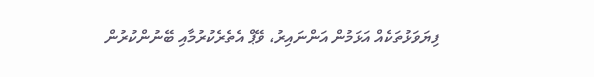ފިޔަވަޅުތަކެއް އަޅަމުން އަންނައިރު، ވޭޕް އެތެރެކުރުމާއި ބޭނުންކުރުން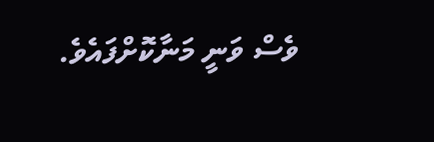ވެސް ވަނީ މަނާކޮށްފައެވެ.